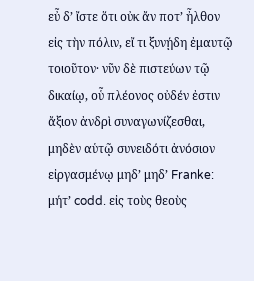εὖ δʼ ἴστε ὅτι οὐκ ἄν ποτʼ ἦλθον εἰς τὴν πόλιν, εἴ τι ξυνῄδη ἐμαυτῷ τοιοῦτον· νῦν δὲ πιστεύων τῷ δικαίῳ, οὗ πλέονος οὐδέν ἐστιν ἄξιον ἀνδρὶ συναγωνίζεσθαι, μηδὲν αὑτῷ συνειδότι ἀνόσιον εἰργασμένῳ μηδʼ μηδʼ Franke: μήτʼ codd. εἰς τοὺς θεοὺς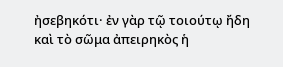ἠσεβηκότι· ἐν γὰρ τῷ τοιούτῳ ἤδη καὶ τὸ σῶμα ἀπειρηκὸς ἡ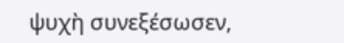ψυχὴ συνεξέσωσεν,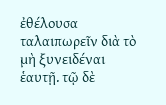ἐθέλουσα ταλαιπωρεῖν διὰ τὸ μὴ ξυνειδέναι ἑαυτῇ. τῷ δὲ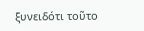ξυνειδότι τοῦτο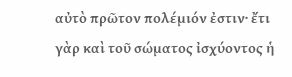αὐτὸ πρῶτον πολέμιόν ἐστιν· ἔτι γὰρ καὶ τοῦ σώματος ἰσχύοντος ἡ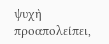ψυχὴ προαπολείπει,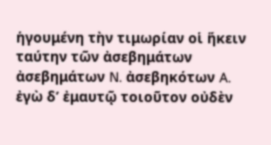ἡγουμένη τὴν τιμωρίαν οἱ ἥκειν ταύτην τῶν ἀσεβημάτων ἀσεβημάτων N. ἀσεβηκότων A. ἐγὼ δʼ ἐμαυτῷ τοιοῦτον οὐδὲν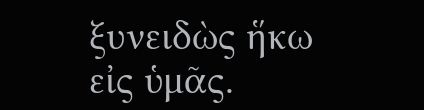ξυνειδὼς ἥκω εἰς ὑμᾶς.